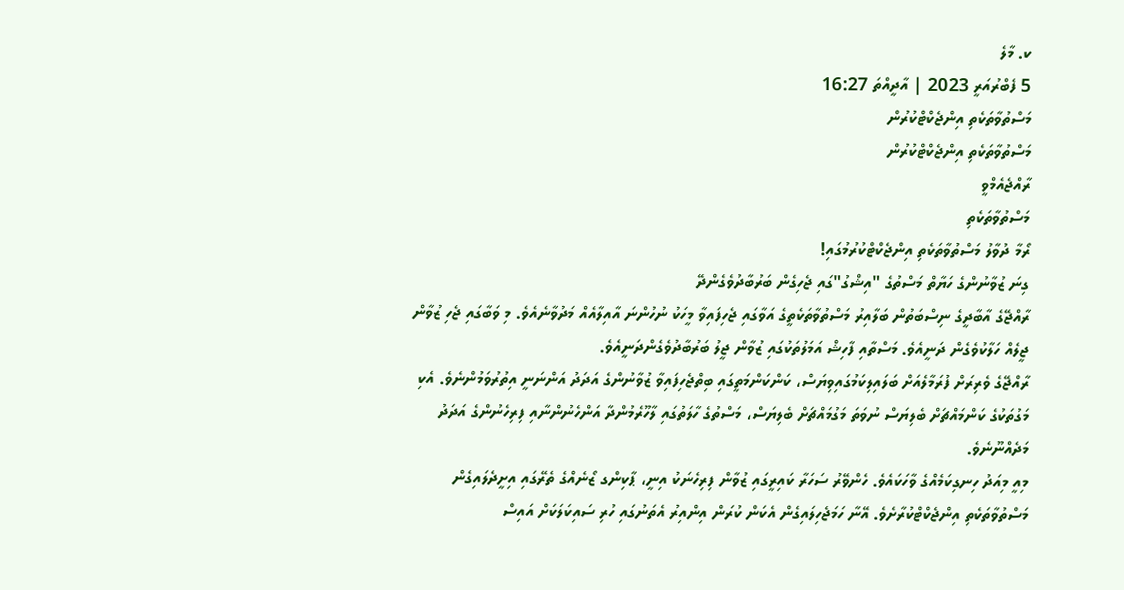ކ. މާލެ
5 ފެބްރުއަރީ 2023 | އާދީއްތަ 16:27
މަސްތުވާތަކެތި އިންޖެކްޓްކުރުން
މަސްތުވާތަކެތި އިންޖެކްޓްކުރުން
ރާއްޖެއެމްވީ
މަސްތުވާތަކެތި
ރޯމާ ދުވާލު މަސްތުވާތަކެތި އިންޖެކްޓްކުރުމުގައި!
ގިނަ ޒުވާނުންގެ ހަޔާތް މަސްތުގެ "އިޝްގު"ގައި ޖެހިގެން ބަރުބާދުވެގެންދޭ
ރާއްޖޭގެ އާބާދީގެ ނިސްބަތުން ބަލާއިރު މަސްތުވާތަކެތީގެ އަވާގައި ޖެހިފައިވާ މީހަކު ނުހުންނަ އާއިލާއެއް މަދުވާނެއެވެ. މި ވަބާގައި ޖެހި ޒުވާން ޖީލެއް ހަލާކުވެގެން ދަނީއެވެ. މަސްތާއި ފާހިޝް އަމަލުތަކުގައި ޒުވާން ޖީލު ބަރުބާދުވެގެންދަނީއެވެ.
ރާއްޖޭގެ ވެރިރަށް ފުރަމާލެއަށް ބަލައިލިކަމުގައިވިޔަސް، ކަންކަންމަތީގައި ބިތްޖެހިފައިވާ ޒުވާނުންގެ އަދަދު އަންނަނީ އިތުރުވަމުންނެވެ. އެކި މަގުތަކުގެ ކަންމައްޗަށް ބެލިޔަސް ނުވަތަ މަގުމައްޗަށް ބެލިޔަސް، މަސްތުގެ ހާލަތުގައި ލާހޫރެމުންދާ އަންހެނުންނާއި ފިރިހެނުންގެ އަދަދު މަދެއްނޫނެވެ.
މިއީ މިއަދު ހިނގިކަމެއްގެ ވާހަކައެވެ. ހެންވޭރު ސަހަރާ ކައިރީގައި ޒުވާން ފިރިހެނަކު އިނީ، ޕާކިންގ ޒޯނެއްގެ ތެރޭގައި އިށީދެލައިގެން މަސްތުވާތަކެތި އިންޖެކްޓްކުރާށެވެ. އޭނާ ހަމަޖެހިލައިގެން އެކަން ކުރަން އިންއިރު އެތަނުގައި ހުރި ސައިކަލަކަށް އައިސް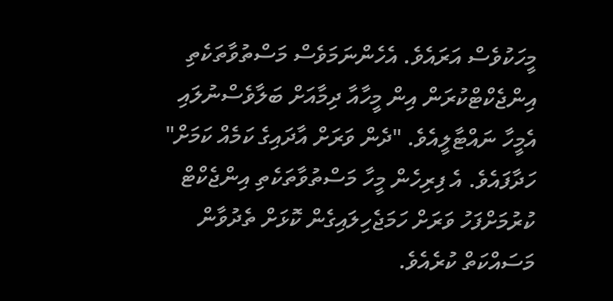މީހަކުވެސް އަރައެވެ. އެހެންނަމަވެސް މަސްތުވާތަކެތި އިންޖެކްޓްކުރަން އިން މީހާއާ ދިމާއަށް ބަލާވެސްނުލައި އެމީހާ ނައްޓާލީއެވެ. "ދެން ވަރަށް އާދައިގެ ކަމެއް ކަމަށް" ހަދާފައެވެ. އެ ފިރިހެން މީހާ މަސްތުވާތަކެތި އިންޖެކްޓް ކުރުމަށްފަހު ވަރަށް ހަމަޖެހިލައިގެން ކޮޅަށް ތެދުވާން މަސައްކަތް ކުރެއެވެ.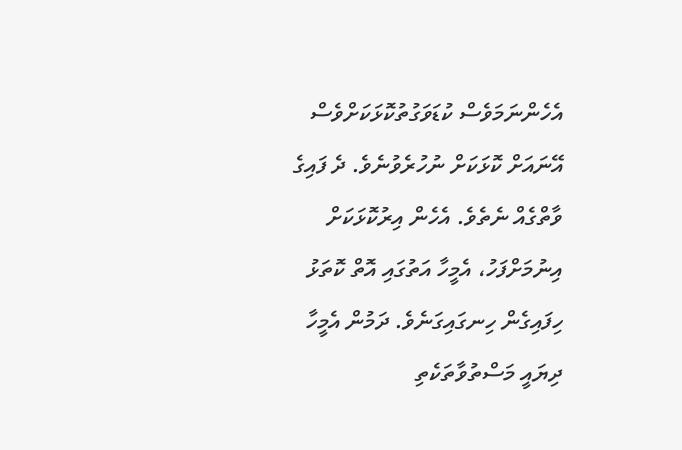އެހެންނަމަވެސް ކުޑަވަގުތުކޮޅަކަށްވެސް އޭނައަށް ކޮޅަކަށް ނުހުރެވުނެވެ. ދެ ފައިގެ ވާތްގެއް ނެތެވެ. އެހެން އިރުކޮޅަކަށް އިނުމަށްފަހު، އެމީހާ އަތުގައި އޮތް ކޮތަޅު ހިފައިގެން ހިނގައިގަނެވެ. ދަމުން އެމީހާ ދިޔައީ މަސްތުވާތަކެތި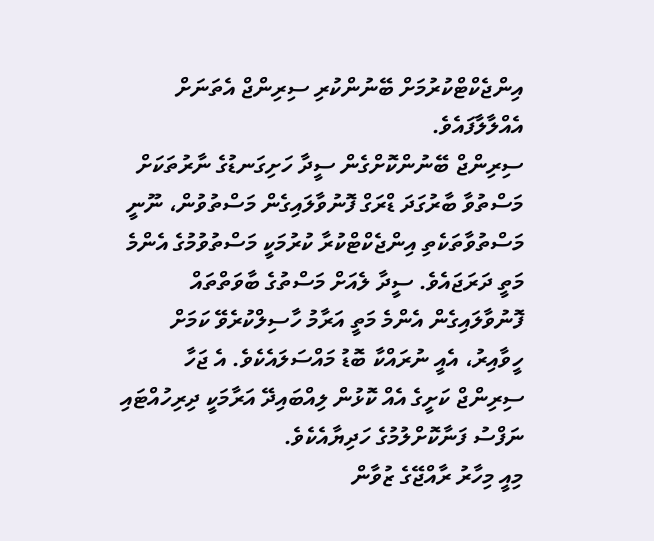އިންޖެކްޓްކުރުމަށް ބޭނުންކުރި ސިރިންޖް އެތަނަށް އެއްލާލާފައެވެ.
ސިރިންޖް ބޭނުންކޮށްގެން ސީދާ ހަށިގަނޑުގެ ނާރުތަކަށް މަސްތުވާ ބާރުގަދަ ޑްރަގް ފޮނުވާލައިގެން މަސްތުވުން، ނޫނީ މަސްތުވާތަކެތި އިންޖެކްޓްކުރާ ކުރުމަކީ މަސްތުވުމުގެ އެންމެ މަތީ ދަރަޖައެވެ. ސީދާ ލެއަށް މަސްތުގެ ބާވަތްތައް ފޮނުވާލައިގެން އެންމެ މަތީ އަރާމު ހާސިލްކުރެވޭ ކަމަށް ހީވާއިރު، އެއީ ނުރައްކާ ބޮޑު މައްސަލައެކެވެ. އެ ޖަހާ ސިރިންޖް ކަށީގެ އެއް ކޮޅުން ލިއްބައިދޭ އަރާމަކީ ދިރިހުއްޓައި ނަފްސު ފަނާކޮށްލުމުގެ ހަދިޔާއެކެވެ.
މިއީ މިހާރު ރާއްޖޭގެ ޒުވާން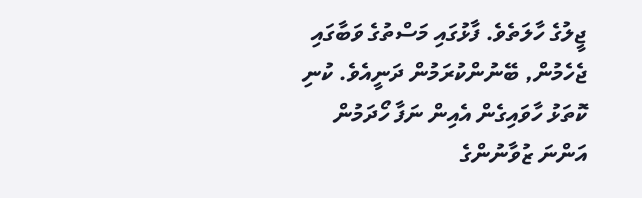ޖީލުގެ ހާލަތެވެ. ފާޅުގައި މަސްތުގެ ވަބާގައި ޖެހެމުން, ބޭނުންކުރަމުން ދަނީއެވެ. ކުނި ކޮތަޅު ހާވައިގެން އެއިން ނަފާ ހޯދަމުން އަންނަ ޒުވާނުންގެ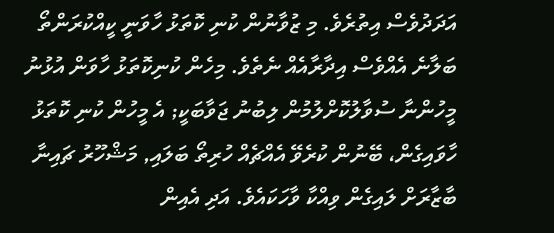އަދަދުވެސް އިތުރެވެ. މި ޒުވާނުން ކުނި ކޮތަޅު ހާވަނީ ކީއްކުރަންތޯ ބަލާނެ އެއްވެސް އިދާރާއެއް ނެތެވެ. މިހެން ކުނިކޮތަޅު ހާވަން އުޅުނު މީހުންނާ ސުވާލުކޮށްލުމުން ލިބުނު ޖަވާބަކީ; އެ މީހުން ކުނި ކޮތަޅު ހާވައިގެން، ބޭނުން ކުރެވޭ އެއްޗެއް ހުރިތޯ ބަލައި, މަޝްހޫރު ޗައިނާ ބާޒާރަށް ލައިގެން ވިއްކާ ވާހަކައެވެ. އަދި އެއިން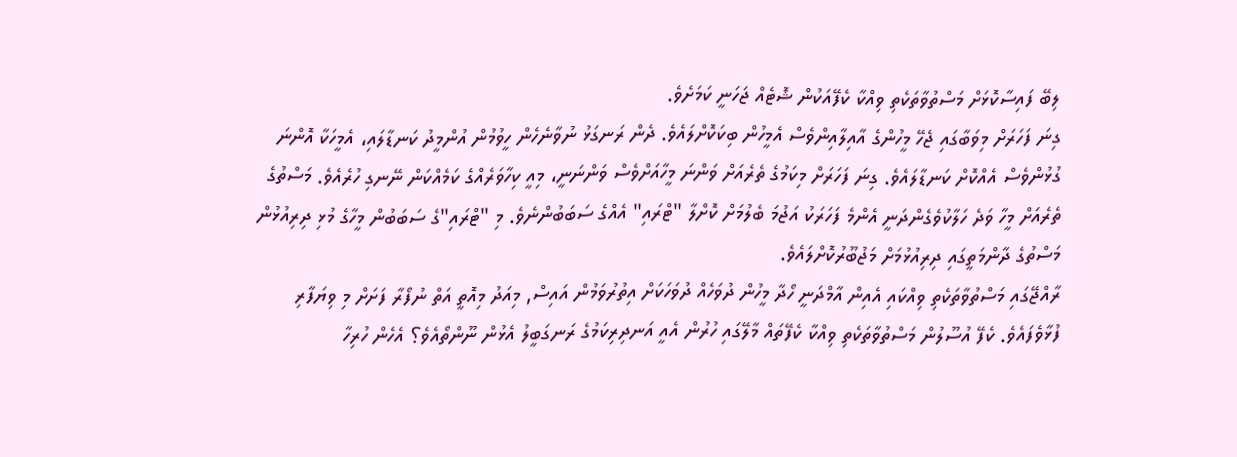ލިބޭ ފައިސާކޮޅަށް މަސްތުވާތަކެތި ވިއްކާ ކެފޭއަކުން ޝޮޓެއް ޖަހަނީ ކަމަށެވެ.
ގިނަ ފަހަރަށް މިވަބާގައި ޖެހޭ މީހުންގެ އާއިލާއިންވެސް އެމީހުން ބިކަކޮށްލައެވެ. ދެން ރަނގަޅު ނުވާނެހެން ހީވުމުން އުންމީދު ކަނޑާލައި، އެމީހަކާ އޮންނަ ގުޅުންވެސް އެއްކޮށް ކަނޑާލައެވެ. ގިނަ ފަހަރަށް މިކަމުގެ ތެރެއަށް ވަންނަ މީހާއަށްވެސް ވަންނަނީ، މިއީ ކިހާވަރެއްގެ ކަމެއްކަން ނޭނގި ހުރެއެވެ. މަސްތުގެ ތެރެއަށް މީހާ ވަދެ ހަލާކުވެގެންދަނީ އެންމެ ފަހަރަކު އަޖުމަ ބެލުމަށް ކޮށްލާ "ޓްރައި" އެއްގެ ސަބަބުންނެވެ. މި "ޓްރައި"ގެ ސަބަބުން މީހާގެ މުޅި ދިރިއުޅުން މަސްތުގެ ދާންމަތީގައި ދިރިއުޅުމަށް މަޖުބޫރުކޮށްލައެވެ.
ރާއްޖޭގައި މަސްތުވާތަކެތި ވިއްކައި އެއިން އާމްދަނީ ހޯދާ މީހުން ދުވަހެއް ދުވަހަކަށް އިތުރުވަމުން އައިސް, މިއަދު މިއޮތީ އަތް ނުފޯރާ ފަށަށް މި ވިޔަފާރި ފުޅާވެފައެވެ. ކެފޭ އުސޫލުން މަސްތުވާތަކެތި ވިއްކާ ކެފޭތައް މާލޭގައި ހުރުން އެއީ އަނދިރިކަމުގެ ރަނގަބީލު އެޅުން ނޫންތޯއެވެ؟ އެހެން ހުރިހާ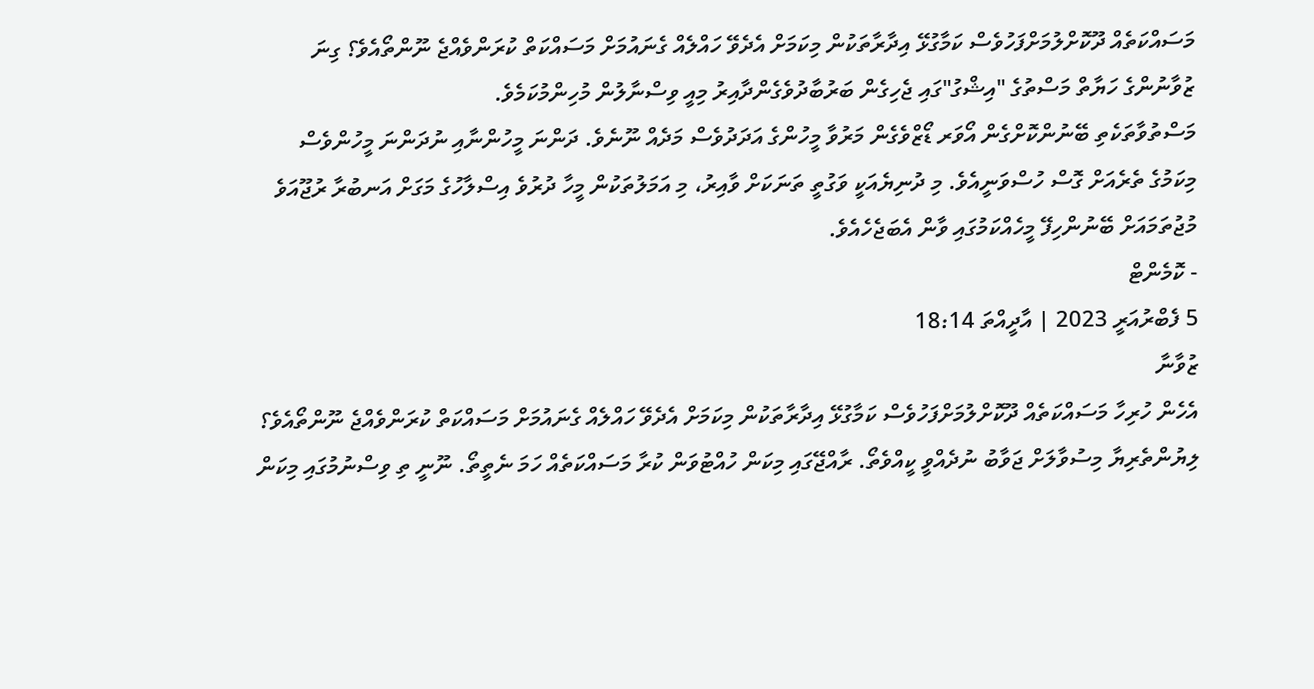މަސައްކަތެއް ދޫކޮށްލުމަށްފަހުވެސް ކަމާގުޅޭ އިދާރާތަކުން މިކަމަށް އެދެވޭ ހައްލެއް ގެނައުމަށް މަސައްކަތް ކުރަންވެއްޖެ ނޫންތޯއެވެ؟ ގިނަ ޒުވާނުންގެ ހަޔާތް މަސްތުގެ "އިޝްގު"ގައި ޖެހިގެން ބަރުބާދުވެގެންދާއިރު މިއީ ވިސްނާލުން މުހިންމުކަމެވެ.
މަސްތުވާތަކެތި ބޭނުންކޮށްގެން އޯވަރ ޑޯޒްވެގެން މަރުވާ މީހުންގެ އަދަދުވެސް މަދެއް ނޫނެވެ. ދަންނަ މީހުންނާއި ނުދަންނަ މީހުންވެސް މިކަމުގެ ތެރެއަށް ގޮސް ހުސްވަނީއެވެ. މި ދުނިޔެއަކީ ވަގުތީ ތަނަކަށް ވާއިރު، މި އަމަލުތަކުން މީހާ ދުރުވެ އިސްލާހުގެ މަގަށް އަނބުރާ ރުޖޫއަވެ މުޖުތަމައަށް ބޭނުންހިފޭ މީހެއްކަމުގައި ވާން އެބަޖެހެއެވެ.
- ކޮމެންޓް
5 ފެބްރުއަރީ 2023 | އާދީއްތަ 18:14
ޒުވާނާ
އެހެން ހުރިހާ މަސައްކަތެއް ދޫކޮށްލުމަށްފަހުވެސް ކަމާގުޅޭ އިދާރާތަކުން މިކަމަށް އެދެވޭ ހައްލެއް ގެނައުމަށް މަސައްކަތް ކުރަންވެއްޖެ ނޫންތޯއެވެ؟ ލިޔުންތެރިޔާ މިސުވާލަށް ޖަވާބު ނުދެއްވީ ކީއްވެތޯ. ރާއްޖޭގައި މިކަން ހުއްޓުވަން ކުރާ މަސައްކަތެއް ހަމަ ނެތީތޯ. ނޫނީ ތި ވިސްނުމުގައި މިކަން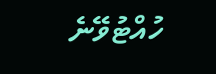ހުއްޓުވޭނެ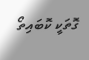ގޮތަކީ ކޮބައިތޯ